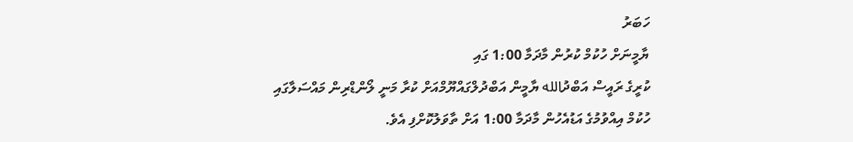ހަބަރު
ޔާމީނަށް ހުކުމް ކުރުން މާދަމާ 1:00 ގައި
ކުރީގެ ރައީސް އަބްދުالله ޔާމީން އަބްދުލްގައްޔޫމްއަށް ކުރާ މަނީ ލޯންޑްރިން މައްސަލާގައި ހުކުމް އިއްވުމުގެ އަޑުއެހުން މާދަމާ 1:00 އަށް ތާވަލުކޮށްފި އެވެ.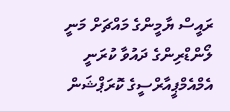ރައީސް ޔާމީންގެ މައްޗަށް މަނީ ލޯންޑްރިންގެ ދައުވާ ކުރަނީ އެމްއެމްޕީއާރްސީގެ ކޮރަޕްޝަން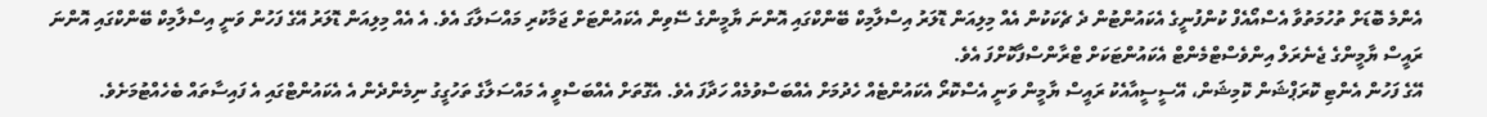އެންމެ ބޮޑަށް ތުހުމަތުވާ އެސްއޯއެފް ކުންފުނީގެ އެކައުންޓުން ދެ ޗެކަކުން އެއް މިލިއަން ޑޮލަރު އިސްލާމިކް ބޭންކްގައި އޮންނަ ޔާމީންގެ ސޭވިން އެކައުންޓަށް ޖަމާކުރި މައްސަލާގަ އެވެ. އެ އެއް މިލިއަން ޑޮލަރު އޭގެ ފަހުން ވަނީ އިސްލާމިކް ބޭންކްގައި އޮންނަ ރައީސް ޔާމީންގެ ޖެނެރަލް އިންވެސްޓްމެންޓް އެކައުންޓަކަށް ޓްރާންސްފާކޮށްފަ އެވެ.
އޭގެ ފަހުން އެންޓި ކޮރަޕްޝަން ކޮމިޝަން، އޭސީސީއާއެކު ރައީސް ޔާމީން ވަނީ އެސްކޮރޯ އެކައުންޓެއް ހެދުމަށް އެއްބަސްވުމެއް ހަދާފަ އެވެ. އެގޮތަށް އެއްބަސްވީ އެ މައްސަލާގެ ތަހުގީގު ނިމެންދެން އެ އެކައުންޓްގައި އެ ފައިސާތައް ބެހެއްޓުމަށެވެ.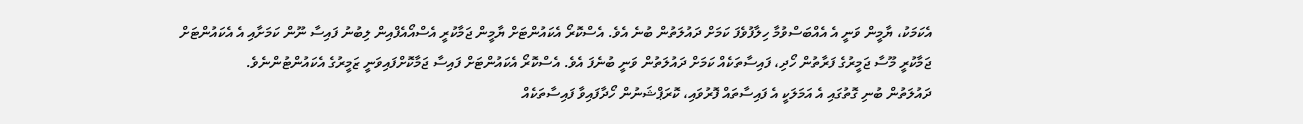އެކަމަކު، ޔާމީން ވަނީ އެ އެއްބަސްވުމާ ހިލާފުވެފަ ކަމަށް ދައުލަތުން ބުނެ އެވެ. އެސްކޮރޯ އެކައުންޓަށް ޔާމީން ޖަމާކުރީ އެސްއޯއެފްއިން ލިބުނު ފައިސާ ނޫން ކަމަށާއި އެ އެކައުންޓަށް ޖަމާކުރީ މޫސާ ޖަމީރުގެ ފަރާތުން ހޯދި، ފައިސާތަކެއް ކަމަށް ދައުލަތުން ވަނީ ބުނެފަ އެވެ. އެސްކޮރޯ އެކައުންޓަށް ފައިސާ ޖަމާކޮށްފައިވަނީ ޒަމީރުގެ އެކައުންޓުންނެވެ.
ދައުލަތުން ބުނި ގޮތުގައި އެ އަމަލަކީ އެ ފައިސާތައް ފޮރުވައި، ކޮރަޕްޝަނުން ހޯދާފައިވާ ފައިސާތަކެއް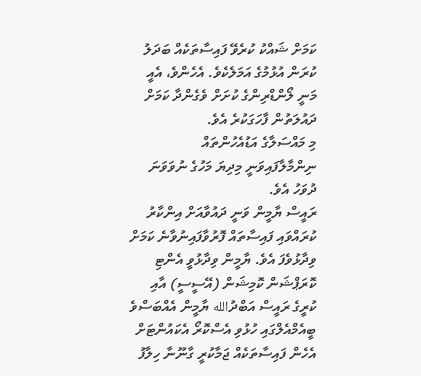ކަމަށް ޝައްކު ކުރެވޭ ފައިސާތަކެއް ބަދަލު ކުރަން އުޅުމުގެ އަމަލެކެވެ. އެހެންވެ، އެއީ މަނީ ލޯންޑްރިންގެ ކުށަށް ވެގެންދާ ކަމަށް ދައުލަތުން ފާހަގަކުރެ އެވެ.
މި މައްސަލާގެ އަޑުއެހުންތައް ނިންމާލާފައިވަނީ މިދިޔަ މަހުގެ ނުވަވަނަ ދުވަހު އެވެ.
ރައީސް ޔާމީން ވަނީ ދައުވާއަށް އިންކާރު ކުރައްވައި ފައިސާތައް ފޮރުވާފައިނުވާނެ ކަމަށް ވިދާޅުވެފަ އެވެ. ޔާމީން ވިދާޅުވީ އެންޓި ކޮރަޕްޝަން ކޮމިޝަން (އޭސީސީ) އާއި ކުރީގެ ރައީސް އަބްދުالله ޔާމީން އެއްބަސްވެ ބީއެމްއެލްގައި ހުޅުވި އެސްކޮރޯ އެކައުންޓަށް އެހެން ފައިސާތަކެއް ޖަމާކުރީ ގާނޫނާ ހިލާފު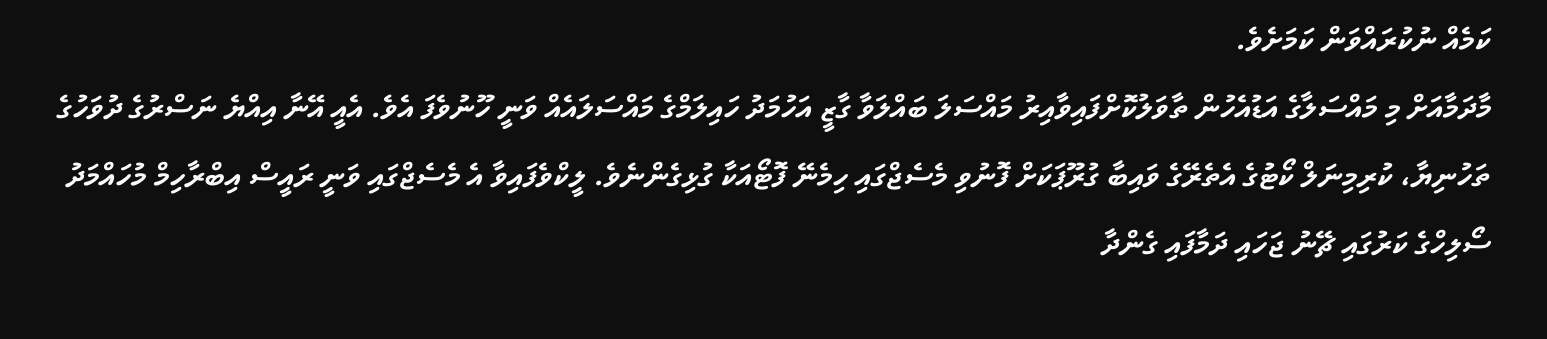ކަމެއް ނުކުރައްވަން ކަމަށެވެ.
މާދަމާއަށް މި މައްސަލާގެ އަޑުއެހުން ތާވަލުކޮށްފައިވާއިރު މައްސަލަ ބައްލަވާ ގާޒީ އަހުމަދު ހައިލަމްގެ މައްސަލައެއް ވަނީ ހޫނުވެފަ އެވެ. އެއީ އޭނާ އިއްޔެ ނަސްރުގެ ދުވަހުގެ ތަހުނިޔާ، ކުރިމިނަލް ކޯޓުގެ އެތެރޭގެ ވައިބާ ގުރޫޕަކަށް ފޮނުވި މެސެޖްގައި ހިމެނޭ ފޮޓޯއަކާ ގުޅިގެންނެވެ. ލީކްވެފައިވާ އެ މެސެޖްގައި ވަނީ ރައީސް އިބްރާހިމް މުހައްމަދު ސޯލިހްގެ ކަރުގައި ޗޭނު ޖަހައި ދަމާފައި ގެންދާ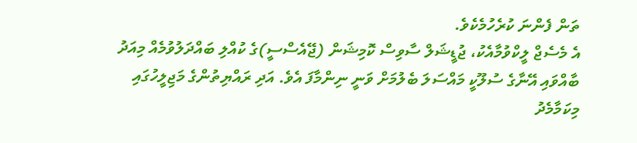ތަން ފެންނަ ކުރެހުމެކެވެ.
އެ މެސެޖް ލީކްވުމާއެކު، ޖުޑީޝަލް ސާވިސް ކޮމިޝަން (ޖޭއެސްސީ)ގެ ކުއްލި ބައްދަލުވުމެއް މިއަދު ބާއްވައި އޭނާގެ ސުލޫކީ މައްސަލަ ބެލުމަށް ވަނީ ނިންމާފަ އެވެ. އަދި ރައްޔިތުންގެ މަޖިލީހުގައި މިކަމާމެދު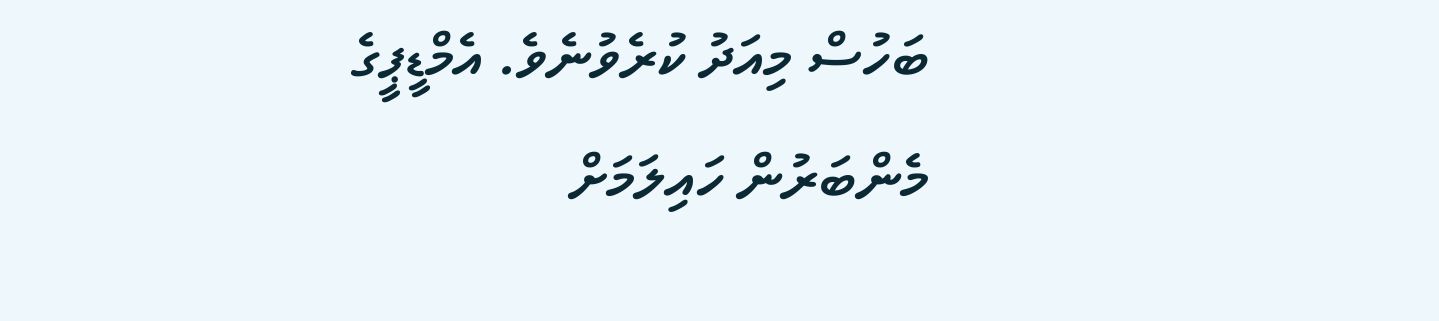ބަހުސް މިއަދު ކުރެވުނެވެ. އެމްޑީޕީގެ މެންބަރުން ހައިލަމަށް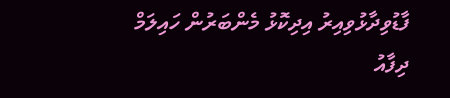ފާޑުވިދާޅުވިއިރު އިދިކޮޅު މެންބަރުން ހައިލަމް ދިފާއު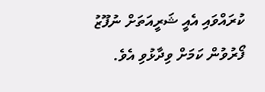ކުރައްވައި އެއީ ޝަރީއަތަށް ނުފޫޒު ފޯރުވުން ކަމަށް ވިދާޅުވި އެވެ.